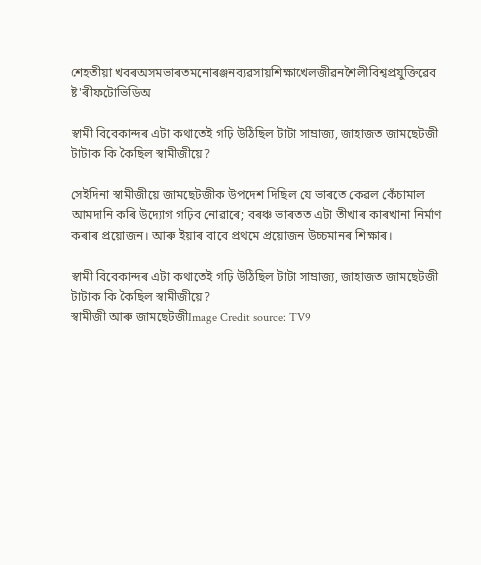শেহতীয়া খবৰঅসমভাৰতমনোৰঞ্জনব্যৱসায়শিক্ষাখেলজীৱনশৈলীবিশ্বপ্ৰযুক্তিৱেব ষ্ট'ৰীফটোভিডিঅ

স্বামী বিবেকান্দৰ এটা কথাতেই গঢ়ি উঠিছিল টাটা সাম্ৰাজ্য, জাহাজত জামছেটজী টাটাক কি কৈছিল স্বামীজীয়ে?

সেইদিনা স্বামীজীয়ে জামছেটজীক উপদেশ দিছিল যে ভাৰতে কেৱল কেঁচামাল আমদানি কৰি উদ্যোগ গঢ়িব নোৱাৰে; বৰঞ্চ ভাৰতত এটা তীখাৰ কাৰখানা নিৰ্মাণ কৰাৰ প্ৰয়োজন। আৰু ইয়াৰ বাবে প্ৰথমে প্ৰয়োজন উচ্চমানৰ শিক্ষাৰ।

স্বামী বিবেকান্দৰ এটা কথাতেই গঢ়ি উঠিছিল টাটা সাম্ৰাজ্য, জাহাজত জামছেটজী টাটাক কি কৈছিল স্বামীজীয়ে?
স্বামীজী আৰু জামছেটজীImage Credit source: TV9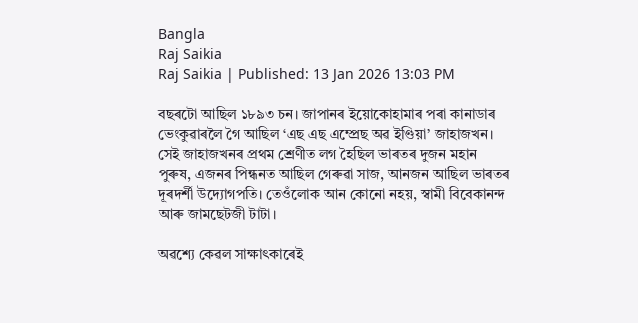Bangla
Raj Saikia
Raj Saikia | Published: 13 Jan 2026 13:03 PM

বছৰটো আছিল ১৮৯৩ চন। জাপানৰ ইয়োকোহামাৰ পৰা কানাডাৰ ভেংকুৱাৰলৈ গৈ আছিল ‘এছ এছ এম্প্ৰেছ অৱ ইণ্ডিয়া’ জাহাজখন। সেই জাহাজখনৰ প্ৰথম শ্ৰেণীত লগ হৈছিল ভাৰতৰ দুজন মহান পুৰুষ, এজনৰ পিন্ধনত আছিল গেৰুৱা সাজ, আনজন আছিল ভাৰতৰ দূৰদৰ্শী উদ্যোগপতি। তেওঁলোক আন কোনো নহয়, স্বামী বিবেকানন্দ আৰু জামছেটজী টাটা।

অৱশ্যে কেৱল সাক্ষাৎকাৰেই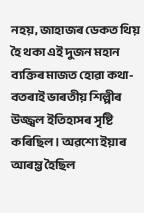নহয়, জাহাজৰ ডেকত থিয় হৈ থকা এই দুজন মহান ব্যক্তিৰ মাজত হোৱা কথা-বতৰাই ভাৰতীয় শিল্পীৰ উজ্জ্বল ইতিহাসৰ সৃষ্টি কৰিছিল। অৱশ্যে ইয়াৰ আৰম্ভ হৈছিল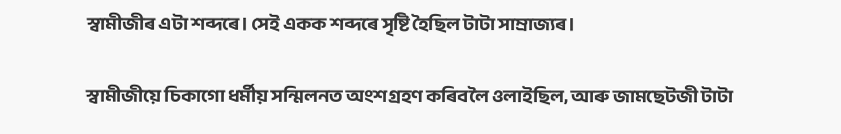স্বামীজীৰ এটা শব্দৰে। সেই একক শব্দৰে সৃষ্টি হৈছিল টাটা সাম্ৰাজ্যৰ।

স্বামীজীয়ে চিকাগো ধৰ্মীয় সন্মিলনত অংশগ্ৰহণ কৰিবলৈ ওলাইছিল, আৰু জামছেটজী টাটা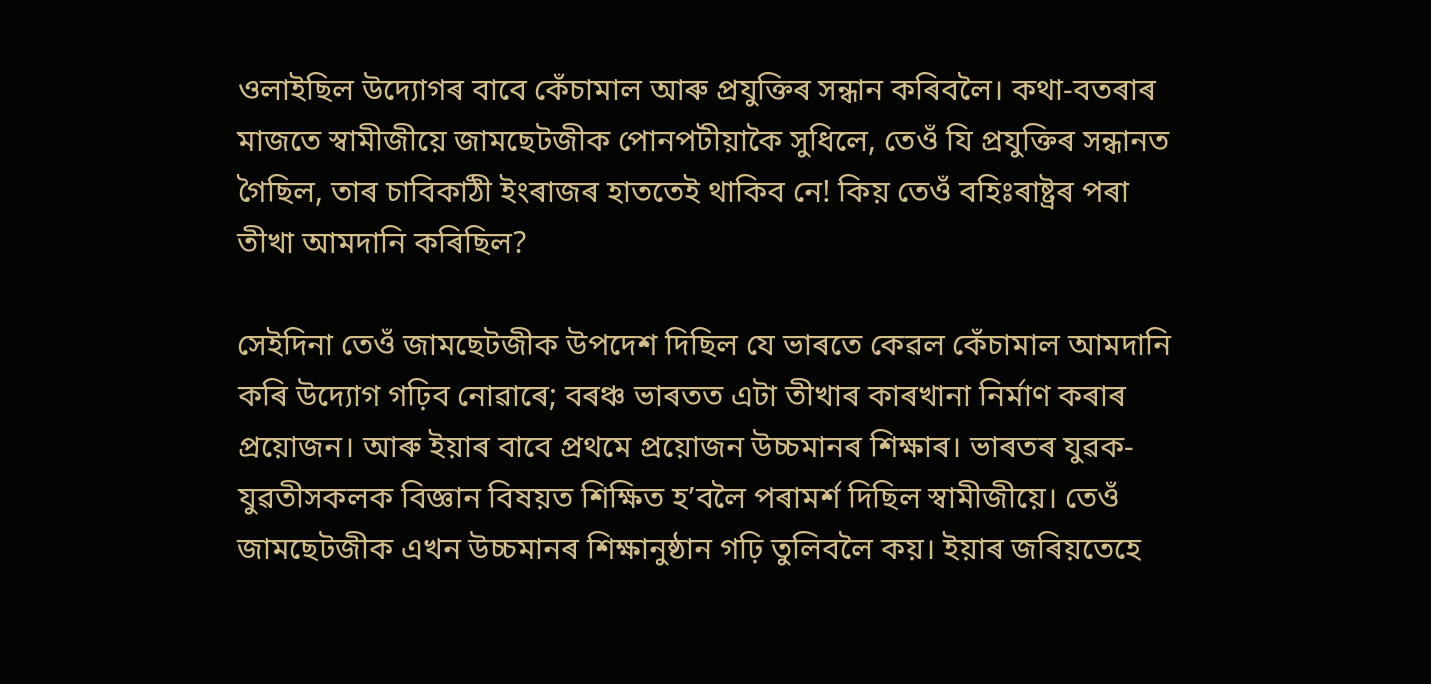ওলাইছিল উদ্যোগৰ বাবে কেঁচামাল আৰু প্ৰযুক্তিৰ সন্ধান কৰিবলৈ। কথা-বতৰাৰ মাজতে স্বামীজীয়ে জামছেটজীক পোনপটীয়াকৈ সুধিলে, তেওঁ যি প্ৰযুক্তিৰ সন্ধানত গৈছিল, তাৰ চাবিকাঠী ইংৰাজৰ হাততেই থাকিব নে! কিয় তেওঁ বহিঃৰাষ্ট্ৰৰ পৰা তীখা আমদানি কৰিছিল?

সেইদিনা তেওঁ জামছেটজীক উপদেশ দিছিল যে ভাৰতে কেৱল কেঁচামাল আমদানি কৰি উদ্যোগ গঢ়িব নোৱাৰে; বৰঞ্চ ভাৰতত এটা তীখাৰ কাৰখানা নিৰ্মাণ কৰাৰ প্ৰয়োজন। আৰু ইয়াৰ বাবে প্ৰথমে প্ৰয়োজন উচ্চমানৰ শিক্ষাৰ। ভাৰতৰ যুৱক-যুৱতীসকলক বিজ্ঞান বিষয়ত শিক্ষিত হ’বলৈ পৰামৰ্শ দিছিল স্বামীজীয়ে। তেওঁ জামছেটজীক এখন উচ্চমানৰ শিক্ষানুষ্ঠান গঢ়ি তুলিবলৈ কয়। ইয়াৰ জৰিয়তেহে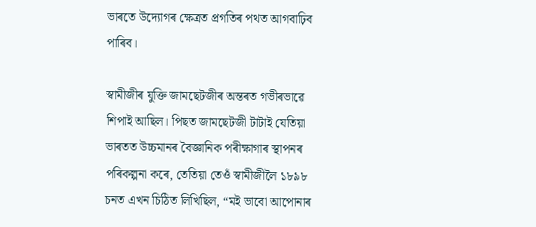ভাৰতে উদ্যোগৰ ক্ষেত্ৰত প্ৰগতিৰ পথত আগবাঢ়িব পাৰিব।

স্বামীজীৰ যুক্তি জামছেটজীৰ অন্তৰত গভীৰভাৱে শিপাই আছিল। পিছত জামছেটজী টাটাই যেতিয়া ভাৰতত উচ্চমানৰ বৈজ্ঞানিক পৰীক্ষাগাৰ স্থাপনৰ পৰিকল্পনা কৰে, তেতিয়া তেওঁ স্বামীজীলৈ ১৮৯৮ চনত এখন চিঠিত লিখিছিল, “মই ভাবো আপোনাৰ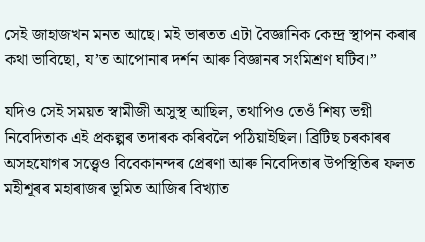সেই জাহাজখন মনত আছে। মই ভাৰতত এটা বৈজ্ঞানিক কেন্দ্ৰ স্থাপন কৰাৰ কথা ভাবিছো, য’ত আপোনাৰ দৰ্শন আৰু বিজ্ঞানৰ সংমিশ্ৰণ ঘটিব।”

যদিও সেই সময়ত স্বামীজী অসুস্থ আছিল, তথাপিও তেওঁ শিষ্য ভগ্নী নিবেদিতাক এই প্ৰকল্পৰ তদাৰক কৰিবলৈ পঠিয়াইছিল। ব্ৰিটিছ চৰকাৰৰ অসহযোগৰ সত্ত্বেও বিবেকানন্দৰ প্ৰেৰণা আৰু নিবেদিতাৰ উপস্থিতিৰ ফলত মহীশূৰৰ মহাৰাজৰ ভূমিত আজিৰ বিখ্যাত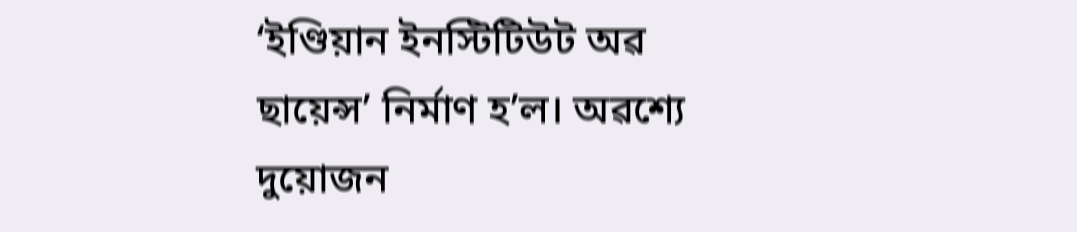‘ইণ্ডিয়ান ইনস্টিটিউট অৱ ছায়েন্স’ নিৰ্মাণ হ’ল। অৱশ্যে দুয়োজন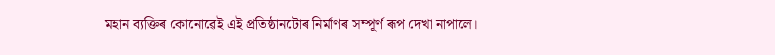মহান ব্যক্তিৰ কোনোৱেই এই প্ৰতিষ্ঠানটোৰ নিৰ্মাণৰ সম্পূৰ্ণ ৰূপ দেখা নাপালে।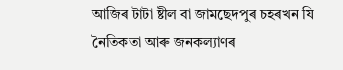আজিৰ টাটা ষ্টীল বা জামছেদপুৰ চহৰখন যি নৈতিকতা আৰু জনকল্যাণৰ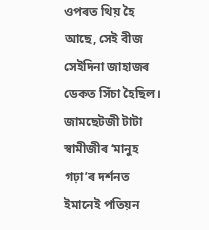ওপৰত থিয় হৈ আছে, সেই বীজ সেইদিনা জাহাজৰ ডেকত সিঁচা হৈছিল। জামছেটজী টাটা স্বামীজীৰ ‘মানুহ গঢ়া’ৰ দৰ্শনত ইমানেই পতিয়ন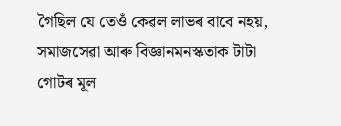গৈছিল যে তেওঁ কেৱল লাভৰ বাবে নহয়, সমাজসেৱা আৰু বিজ্ঞানমনস্কতাক টাটা গোটৰ মূল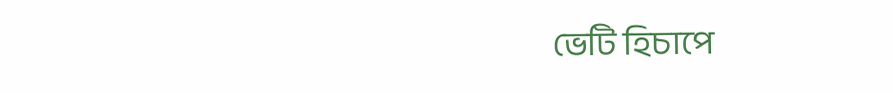ভেটি হিচাপে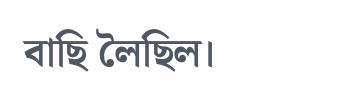বাছি লৈছিল।